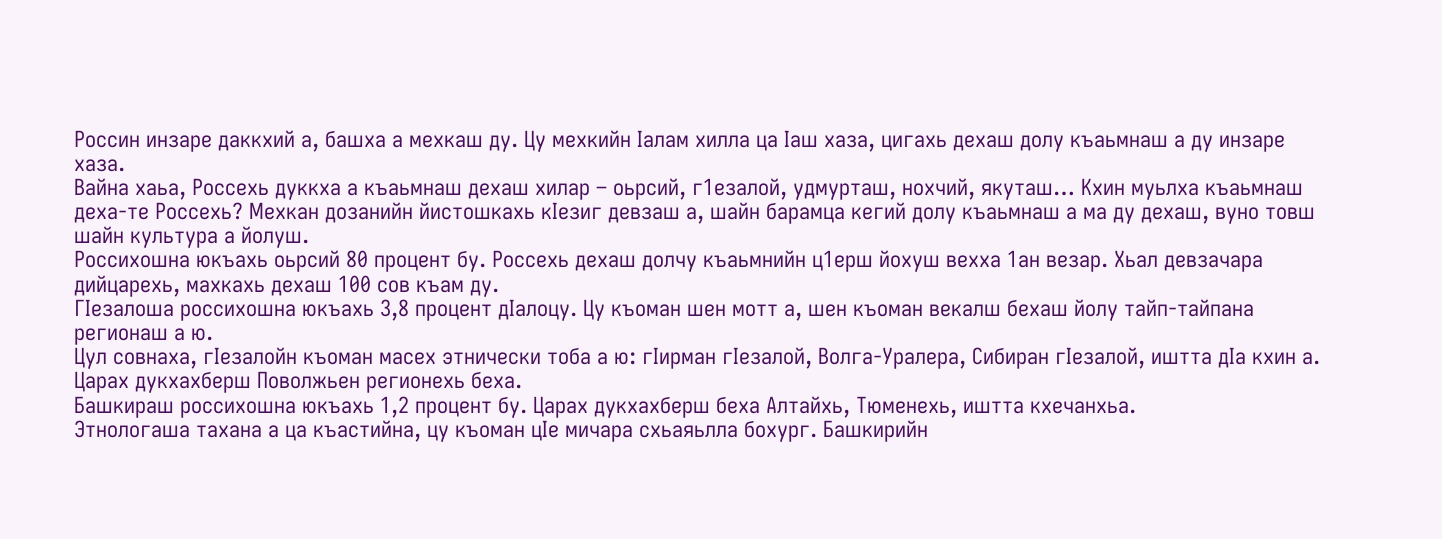Россин инзаре даккхий а, башха а мехкаш ду. Цу мехкийн Iалам хилла ца Iаш хаза, цигахь дехаш долу къаьмнаш а ду инзаре хаза.
Вайна хаьа, Россехь дуккха а къаьмнаш дехаш хилар – оьрсий, г1езалой, удмурташ, нохчий, якуташ… Кхин муьлха къаьмнаш деха-те Россехь? Мехкан дозанийн йистошкахь кIезиг девзаш а, шайн барамца кегий долу къаьмнаш а ма ду дехаш, вуно товш шайн культура а йолуш.
Россихошна юкъахь оьрсий 80 процент бу. Россехь дехаш долчу къаьмнийн ц1ерш йохуш вехха 1ан везар. Хьал девзачара дийцарехь, махкахь дехаш 100 сов къам ду.
ГIезалоша россихошна юкъахь 3,8 процент дIалоцу. Цу къоман шен мотт а, шен къоман векалш бехаш йолу тайп-тайпана регионаш а ю.
Цул совнаха, гIезалойн къоман масех этнически тоба а ю: гIирман гIезалой, Волга-Уралера, Сибиран гIезалой, иштта дIа кхин а. Царах дукхахберш Поволжьен регионехь беха.
Башкираш россихошна юкъахь 1,2 процент бу. Царах дукхахберш беха Алтайхь, Тюменехь, иштта кхечанхьа.
Этнологаша тахана а ца къастийна, цу къоман цIе мичара схьаяьлла бохург. Башкирийн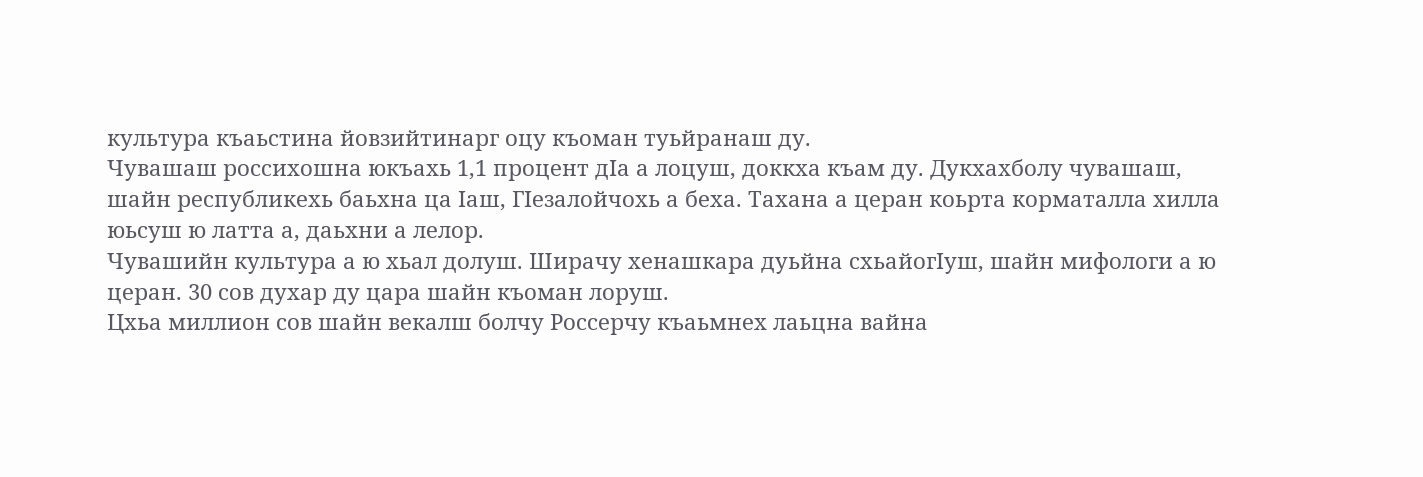культура къаьстина йовзийтинарг оцу къоман туьйранаш ду.
Чувашаш россихошна юкъахь 1,1 процент дIа а лоцуш, доккха къам ду. Дукхахболу чувашаш, шайн республикехь баьхна ца Iаш, ГIезалойчохь а беха. Тахана а церан коьрта корматалла хилла юьсуш ю латта а, даьхни а лелор.
Чувашийн культура а ю хьал долуш. Ширачу хенашкара дуьйна схьайогIуш, шайн мифологи а ю церан. 30 сов духар ду цара шайн къоман лоруш.
Цхьа миллион сов шайн векалш болчу Россерчу къаьмнех лаьцна вайна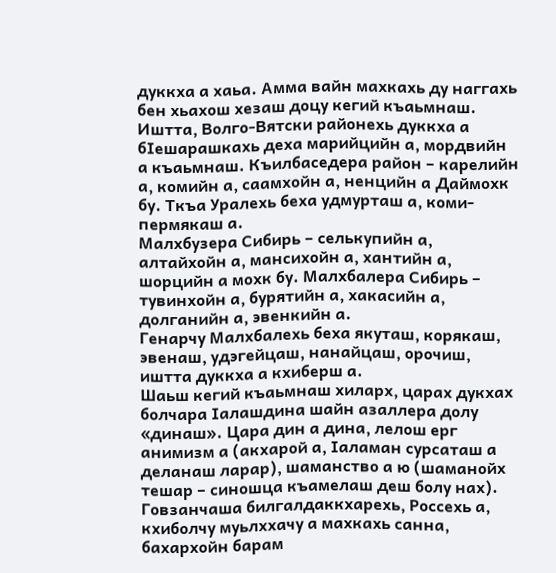дуккха а хаьа. Амма вайн махкахь ду наггахь бен хьахош хезаш доцу кегий къаьмнаш.
Иштта, Волго-Вятски районехь дуккха а бIешарашкахь деха марийцийн а, мордвийн а къаьмнаш. Къилбаседера район – карелийн а, комийн а, саамхойн а, ненцийн а Даймохк бу. Ткъа Уралехь беха удмурташ а, коми-пермякаш а.
Малхбузера Сибирь – селькупийн а, алтайхойн а, мансихойн а, хантийн а, шорцийн а мохк бу. Малхбалера Сибирь – тувинхойн а, бурятийн а, хакасийн а, долганийн а, эвенкийн а.
Генарчу Малхбалехь беха якуташ, корякаш, эвенаш, удэгейцаш, нанайцаш, орочиш, иштта дуккха а кхиберш а.
Шаьш кегий къаьмнаш хиларх, царах дукхах болчара Iалашдина шайн азаллера долу «динаш». Цара дин а дина, лелош ерг анимизм а (акхарой а, Iаламан сурсаташ а деланаш ларар), шаманство а ю (шаманойх тешар – синошца къамелаш деш болу нах).
Говзанчаша билгалдаккхарехь, Россехь а, кхиболчу муьлххачу а махкахь санна, бахархойн барам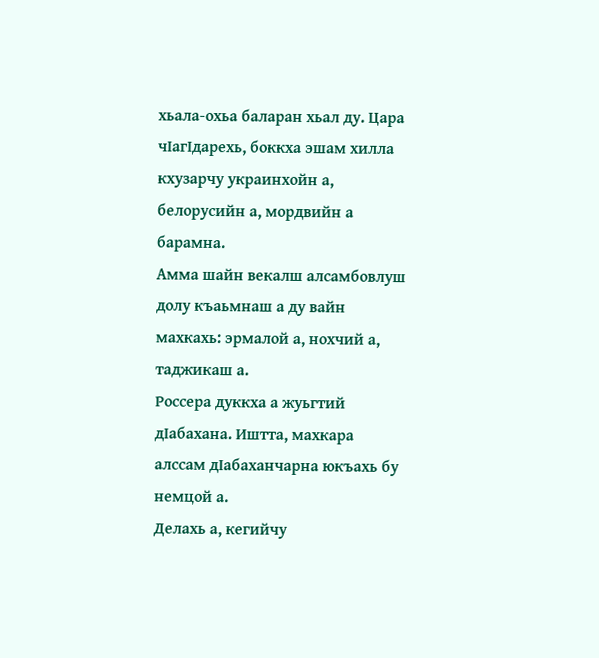хьала-охьа баларан хьал ду. Цара чIагIдарехь, боккха эшам хилла кхузарчу украинхойн а, белорусийн а, мордвийн а барамна.
Амма шайн векалш алсамбовлуш долу къаьмнаш а ду вайн махкахь: эрмалой а, нохчий а, таджикаш а.
Россера дуккха а жуьгтий дIабахана. Иштта, махкара алссам дIабаханчарна юкъахь бу немцой а.
Делахь а, кегийчу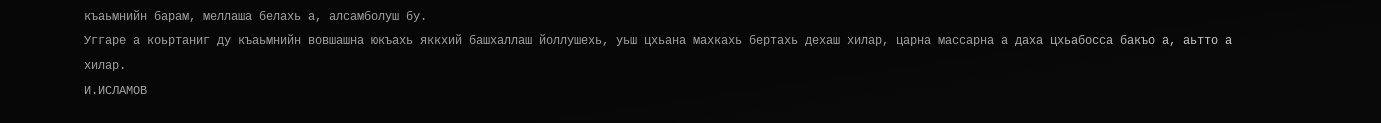къаьмнийн барам, меллаша белахь а, алсамболуш бу.
Уггаре а коьртаниг ду къаьмнийн вовшашна юкъахь яккхий башхаллаш йоллушехь, уьш цхьана махкахь бертахь дехаш хилар, царна массарна а даха цхьабосса бакъо а, аьтто а хилар.
И.ИСЛАМОВ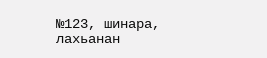№123, шинара, лахьанан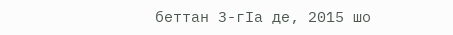беттан 3-гIа де, 2015 шо